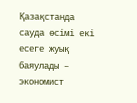Қазақстанда сауда өсімі екі есеге жуық баяулады – экономист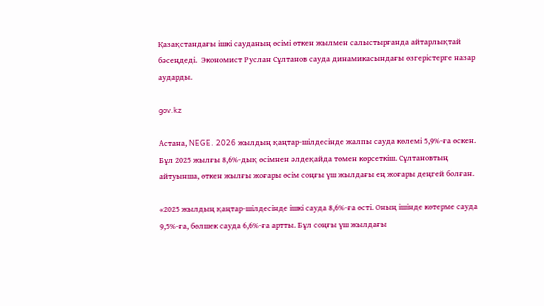Қазақстандағы ішкі сауданың өсімі өткен жылмен салыстырғанда айтарлықтай бәсеңдеді.  Экономист Руслан Сұлтанов сауда динамикасындағы өзгерістерге назар аударды.

gov.kz

Астана, NEGE. 2026 жылдың қаңтар-шілдесінде жалпы сауда көлемі 5,9%-ға өскен. Бұл 2025 жылғы 8,6%-дық өсімнен әлдеқайда төмен көрсеткіш. Сұлтановтың айтуынша, өткен жылғы жоғары өсім соңғы үш жылдағы ең жоғары деңгей болған.

«2025 жылдың қаңтар-шілдесінде ішкі сауда 8,6%-ға өсті. Оның ішінде көтерме сауда 9,5%-ға, бөлшек сауда 6,6%-ға артты. Бұл соңғы үш жылдағы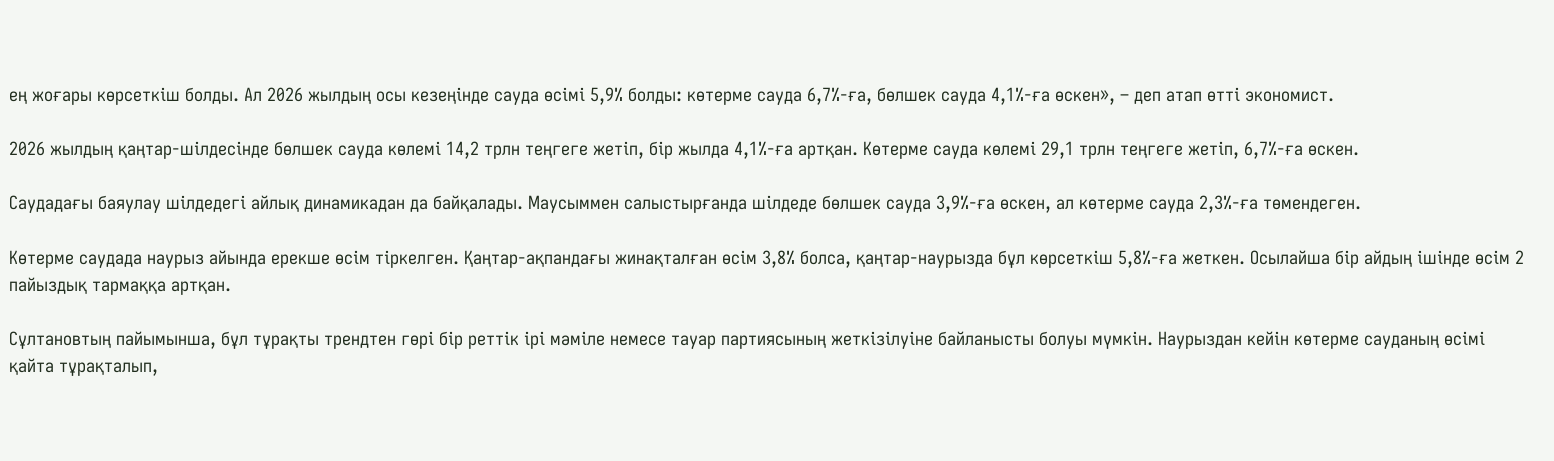ең жоғары көрсеткіш болды. Ал 2026 жылдың осы кезеңінде сауда өсімі 5,9% болды: көтерме сауда 6,7%-ға, бөлшек сауда 4,1%-ға өскен», – деп атап өтті экономист.

2026 жылдың қаңтар-шілдесінде бөлшек сауда көлемі 14,2 трлн теңгеге жетіп, бір жылда 4,1%-ға артқан. Көтерме сауда көлемі 29,1 трлн теңгеге жетіп, 6,7%-ға өскен.

Саудадағы баяулау шілдедегі айлық динамикадан да байқалады. Маусыммен салыстырғанда шілдеде бөлшек сауда 3,9%-ға өскен, ал көтерме сауда 2,3%-ға төмендеген.

Көтерме саудада наурыз айында ерекше өсім тіркелген. Қаңтар-ақпандағы жинақталған өсім 3,8% болса, қаңтар-наурызда бұл көрсеткіш 5,8%-ға жеткен. Осылайша бір айдың ішінде өсім 2 пайыздық тармаққа артқан.

Сұлтановтың пайымынша, бұл тұрақты трендтен гөрі бір реттік ірі мәміле немесе тауар партиясының жеткізілуіне байланысты болуы мүмкін. Наурыздан кейін көтерме сауданың өсімі қайта тұрақталып,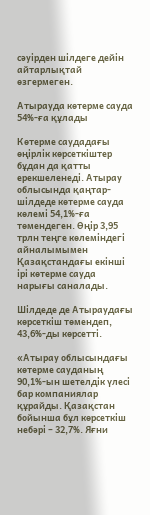сәуірден шілдеге дейін айтарлықтай өзгермеген.

Атырауда көтерме сауда 54%-ға құлады

Көтерме саудадағы өңірлік көрсеткіштер бұдан да қатты ерекшеленеді. Атырау облысында қаңтар-шілдеде көтерме сауда көлемі 54,1%-ға төмендеген. Өңір 3,95 трлн теңге көлеміндегі айналымымен Қазақстандағы екінші ірі көтерме сауда нарығы саналады.

Шілдеде де Атыраудағы көрсеткіш төмендеп, 43,6%-ды көрсетті.

«Атырау облысындағы көтерме сауданың 90,1%-ын шетелдік үлесі бар компаниялар құрайды. Қазақстан бойынша бұл көрсеткіш небәрі – 32,7%. Яғни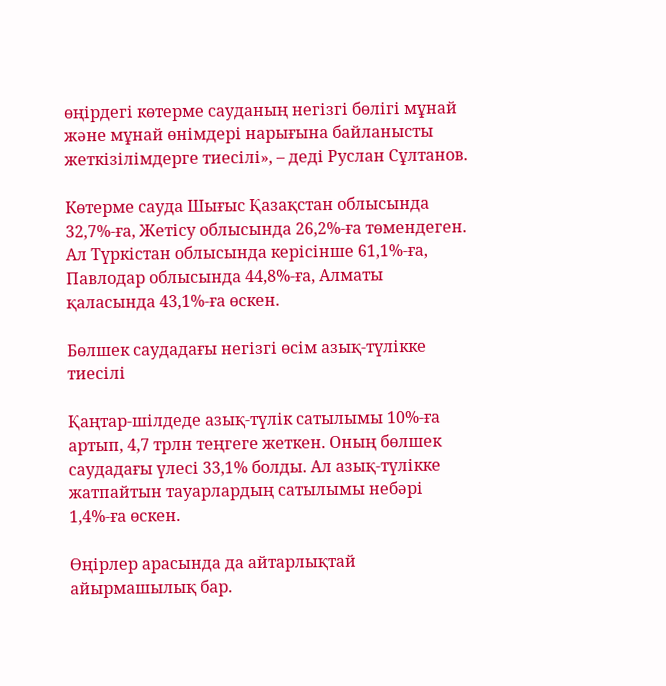өңірдегі көтерме сауданың негізгі бөлігі мұнай және мұнай өнімдері нарығына байланысты жеткізілімдерге тиесілі», – деді Руслан Сұлтанов.

Көтерме сауда Шығыс Қазақстан облысында 32,7%-ға, Жетісу облысында 26,2%-ға төмендеген. Ал Түркістан облысында керісінше 61,1%-ға, Павлодар облысында 44,8%-ға, Алматы қаласында 43,1%-ға өскен.

Бөлшек саудадағы негізгі өсім азық-түлікке тиесілі

Қаңтар-шілдеде азық-түлік сатылымы 10%-ға артып, 4,7 трлн теңгеге жеткен. Оның бөлшек саудадағы үлесі 33,1% болды. Ал азық-түлікке жатпайтын тауарлардың сатылымы небәрі 1,4%-ға өскен.

Өңірлер арасында да айтарлықтай айырмашылық бар.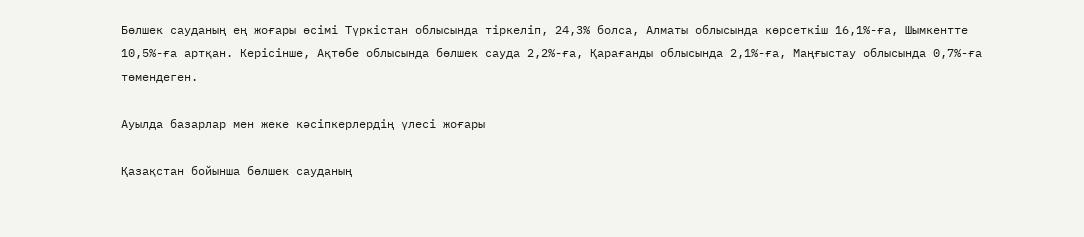Бөлшек сауданың ең жоғары өсімі Түркістан облысында тіркеліп, 24,3% болса, Алматы облысында көрсеткіш 16,1%-ға, Шымкентте 10,5%-ға артқан. Керісінше, Ақтөбе облысында бөлшек сауда 2,2%-ға, Қарағанды облысында 2,1%-ға, Маңғыстау облысында 0,7%-ға төмендеген.

Ауылда базарлар мен жеке кәсіпкерлердің үлесі жоғары

Қазақстан бойынша бөлшек сауданың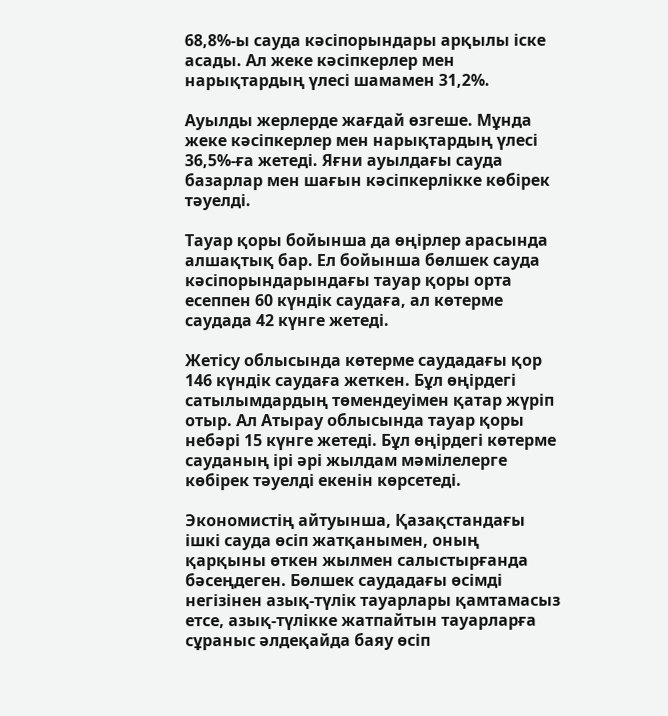68,8%-ы сауда кәсіпорындары арқылы іске асады. Ал жеке кәсіпкерлер мен нарықтардың үлесі шамамен 31,2%.

Ауылды жерлерде жағдай өзгеше. Мұнда жеке кәсіпкерлер мен нарықтардың үлесі 36,5%-ға жетеді. Яғни ауылдағы сауда базарлар мен шағын кәсіпкерлікке көбірек тәуелді.

Тауар қоры бойынша да өңірлер арасында алшақтық бар. Ел бойынша бөлшек сауда кәсіпорындарындағы тауар қоры орта есеппен 60 күндік саудаға, ал көтерме саудада 42 күнге жетеді.

Жетісу облысында көтерме саудадағы қор 146 күндік саудаға жеткен. Бұл өңірдегі сатылымдардың төмендеуімен қатар жүріп отыр. Ал Атырау облысында тауар қоры небәрі 15 күнге жетеді. Бұл өңірдегі көтерме сауданың ірі әрі жылдам мәмілелерге көбірек тәуелді екенін көрсетеді.

Экономистің айтуынша, Қазақстандағы ішкі сауда өсіп жатқанымен, оның қарқыны өткен жылмен салыстырғанда бәсеңдеген. Бөлшек саудадағы өсімді негізінен азық-түлік тауарлары қамтамасыз етсе, азық-түлікке жатпайтын тауарларға сұраныс әлдеқайда баяу өсіп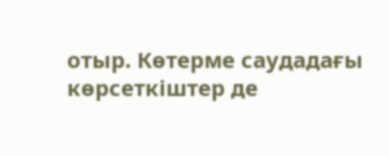отыр. Көтерме саудадағы көрсеткіштер де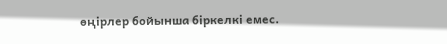өңірлер бойынша біркелкі емес.